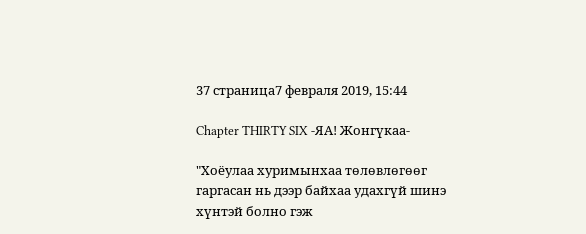37 страница7 февраля 2019, 15:44

Chapter THIRTY SIX -ЯА! Жонгүкаа-

"Хоёулаа хуримынхаа төлөвлөгөөг гаргасан нь дээр байхаа удахгүй шинэ хүнтэй болно гэж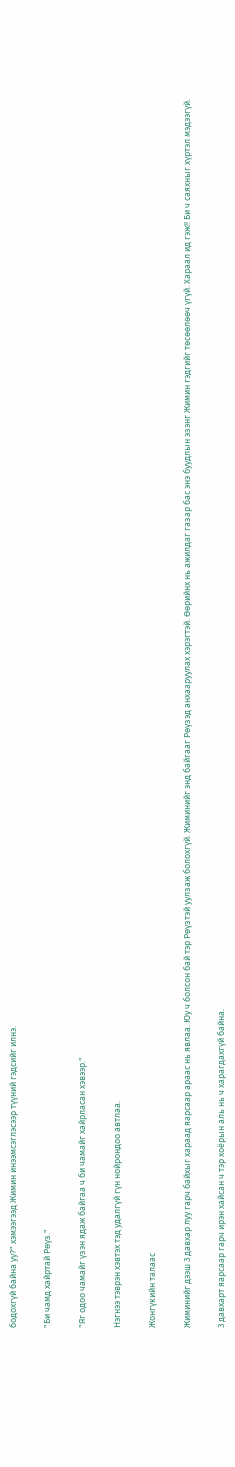бодохгүй байна уу?" хэмээгээд Жимин инээмсэглэсээр түүний гэдсийг илнэ.

"Би чамд хайртай Рөүз."

"Яг одоо чамайг үзэн ядаж байгаа ч би чамайг хайрласан хэвээр."

Нэгнээ тэврэн хэвтэх тэд удалгүй гүн нойрондоо автлаа.

Жонгүкийн талаас

Жиминийг дээш 3 давхар луу гарч байхыг хараад яарсаар араас нь явлаа. Юу ч болсон бай тэр Рөүзтэй уулзаж болохгүй. Жиминийг энд байгааг Рөүзэд анхааруулах хэрэгтэй. Өөрийнх нь ажилдаг газар бас энэ буудлын эзэнг Жимин гэдгийг төсөөлөөч үгүй. Хараал ид гэж!! Би ч саяхныг хүртэл мэдээгүй.

3 давхарт яарсаар гарч ирэн хайсан ч тэр хоёрын аль нь ч харагдахгүй байна.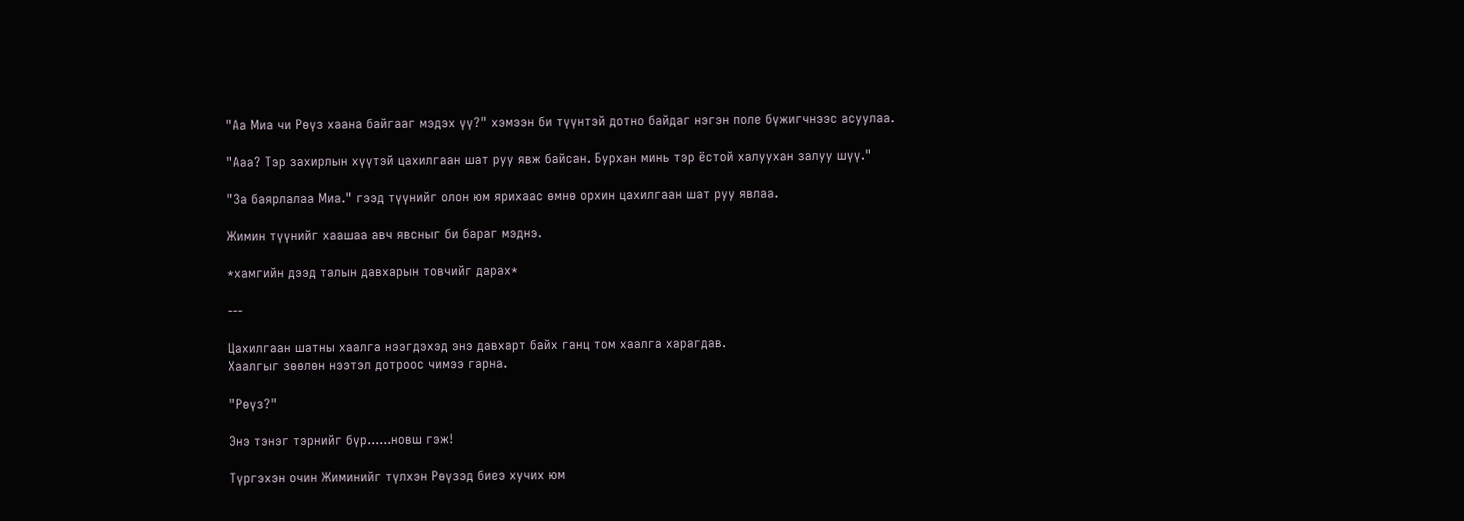"Аа Миа чи Рөүз хаана байгааг мэдэх үү?" хэмээн би түүнтэй дотно байдаг нэгэн поле бүжигчнээс асуулаа.

"Ааа? Тэр захирлын хүүтэй цахилгаан шат руу явж байсан. Бурхан минь тэр ёстой халуухан залуу шүү."

"За баярлалаа Миа." гээд түүнийг олон юм ярихаас өмнө орхин цахилгаан шат руу явлаа.

Жимин түүнийг хаашаа авч явсныг би бараг мэднэ.

*хамгийн дээд талын давхарын товчийг дарах*

---

Цахилгаан шатны хаалга нээгдэхэд энэ давхарт байх ганц том хаалга харагдав.
Хаалгыг зөөлөн нээтэл дотроос чимээ гарна.

"Рөүз?"

Энэ тэнэг тэрнийг бүр......новш гэж!

Түргэхэн очин Жиминийг түлхэн Рөүзэд биеэ хучих юм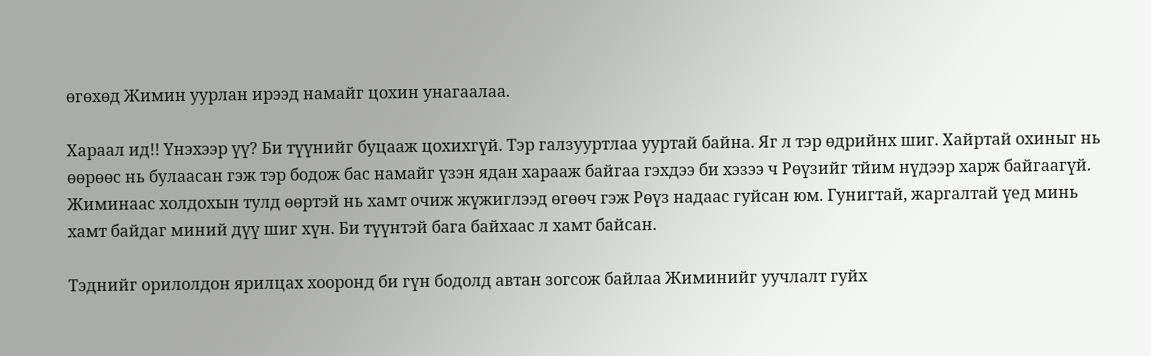өгөхөд Жимин уурлан ирээд намайг цохин унагаалаа.

Хараал ид!! Үнэхээр үү? Би түүнийг буцааж цохихгүй. Тэр галзууртлаа ууртай байна. Яг л тэр өдрийнх шиг. Хайртай охиныг нь өөрөөс нь булаасан гэж тэр бодож бас намайг үзэн ядан харааж байгаа гэхдээ би хэзээ ч Рөүзийг тйим нүдээр харж байгаагүй. Жиминаас холдохын тулд өөртэй нь хамт очиж жүжиглээд өгөөч гэж Рөүз надаас гуйсан юм. Гунигтай, жаргалтай үед минь хамт байдаг миний дүү шиг хүн. Би түүнтэй бага байхаас л хамт байсан.

Тэднийг орилолдон ярилцах хооронд би гүн бодолд автан зогсож байлаа Жиминийг уучлалт гуйх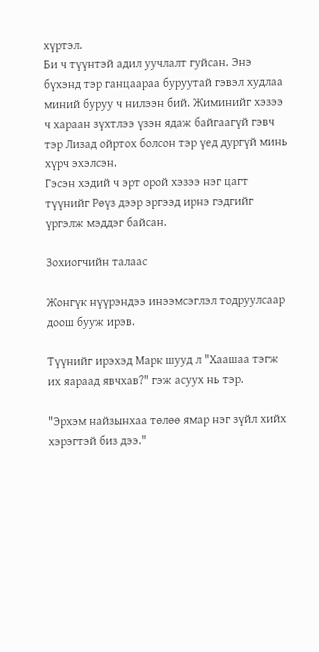хүртэл.
Би ч түүнтэй адил уучлалт гуйсан. Энэ бүхэнд тэр ганцаараа буруутай гэвэл худлаа миний буруу ч нилээн бий. Жиминийг хэзээ ч хараан зүхтлээ үзэн ядаж байгаагүй гэвч тэр Лизад ойртох болсон тэр үед дургүй минь хүрч эхэлсэн.
Гэсэн хэдий ч эрт орой хэзээ нэг цагт түүнийг Рөүз дээр эргээд ирнэ гэдгийг үргэлж мэддэг байсан.

Зохиогчийн талаас

Жонгүк нүүрэндээ инээмсэглэл тодруулсаар доош бууж ирэв.

Түүнийг ирэхэд Марк шууд л "Хаашаа тэгж их яараад явчхав?" гэж асуух нь тэр.

"Эрхэм найзынхаа төлөө ямар нэг зүйл хийх хэрэгтэй биз дээ."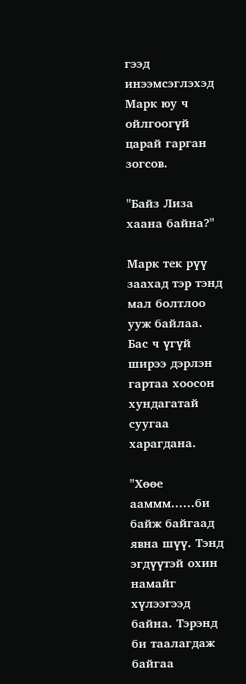гээд инээмсэглэхэд Марк юу ч ойлгоогүй царай гарган зогсов.

"Байз Лиза хаана байна?"

Марк тек рүү заахад тэр тэнд мал болтлоо ууж байлаа. Бас ч үгүй ширээ дэрлэн гартаа хоосон хундагатай суугаа харагдана.

"Хөөе ааммм......би байж байгаад явна шүү. Тэнд эгдүүтэй охин намайг хүлээгээд байна. Тэрэнд би таалагдаж байгаа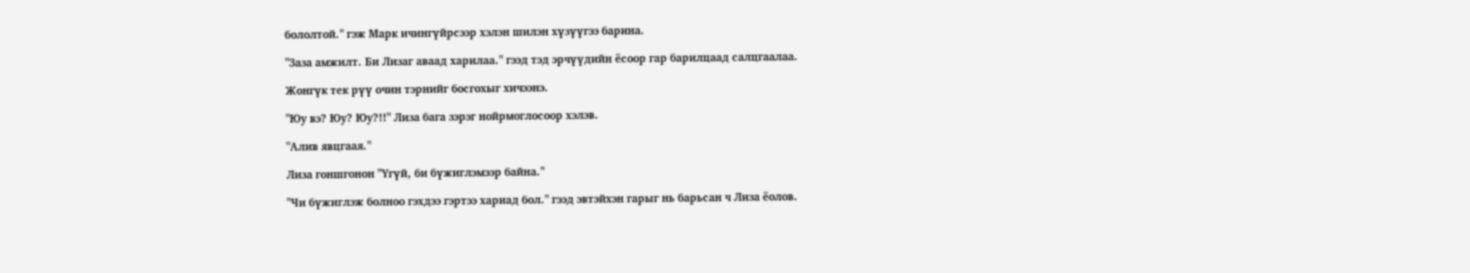бололтой." гэж Марк ичингүйрсээр хэлэн шилэн хүзүүгээ барина.

"Заза амжилт. Би Лизаг аваад харилаа." гээд тэд эрчүүдийн ёсоор гар барилцаад салцгаалаа.

Жонгүк тек рүү очин тэрнийг босгохыг хичээнэ.

"Юу вэ? Юу? Юу?!!" Лиза бага зэрэг нойрмоглосоор хэлэв.

"Алив явцгаая."

Лиза гоншгонон "Үгүй, би бүжиглэмээр байна."

"Чи бүжиглэж болноо гэхдээ гэртээ хариад бол." гээд эвтэйхэн гарыг нь барьсан ч Лиза ёолов.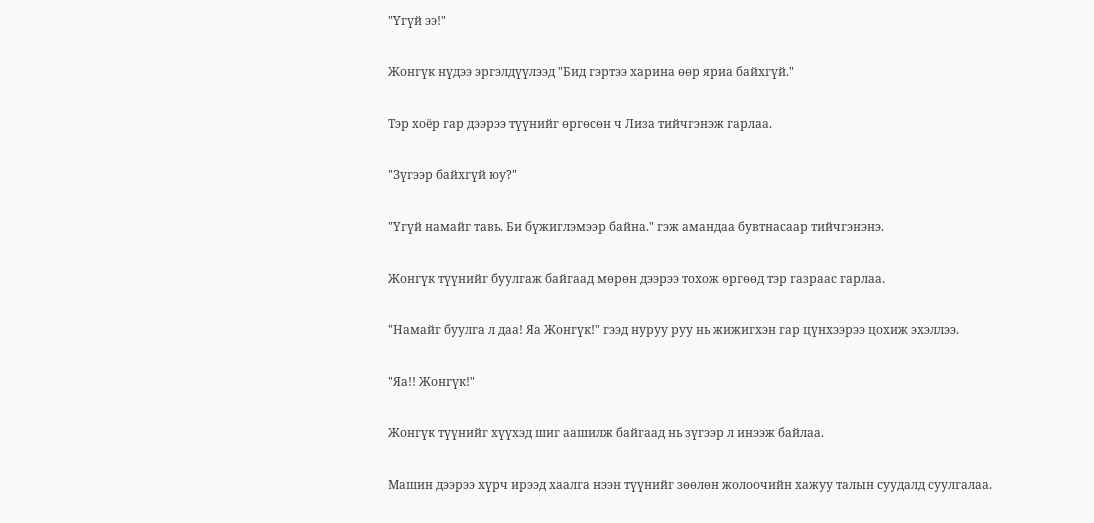"Үгүй ээ!"

Жонгүк нүдээ эргэлдүүлээд "Бид гэртээ харина өөр яриа байхгүй."

Тэр хоёр гар дээрээ түүнийг өргөсөн ч Лиза тийчгэнэж гарлаа.

"Зүгээр байхгүй юу?"

"Үгүй намайг тавь. Би бүжиглэмээр байна." гэж амандаа бувтнасаар тийчгэнэнэ.

Жонгүк түүнийг буулгаж байгаад мөрөн дээрээ тохож өргөөд тэр газраас гарлаа.

"Намайг буулга л даа! Яа Жонгүк!" гээд нуруу руу нь жижигхэн гар цүнхээрээ цохиж эхэллээ.

"Яа!! Жонгүк!"

Жонгүк түүнийг хүүхэд шиг аашилж байгаад нь зүгээр л инээж байлаа.

Машин дээрээ хүрч ирээд хаалга нээн түүнийг зөөлөн жолоочийн хажуу талын суудалд суулгалаа.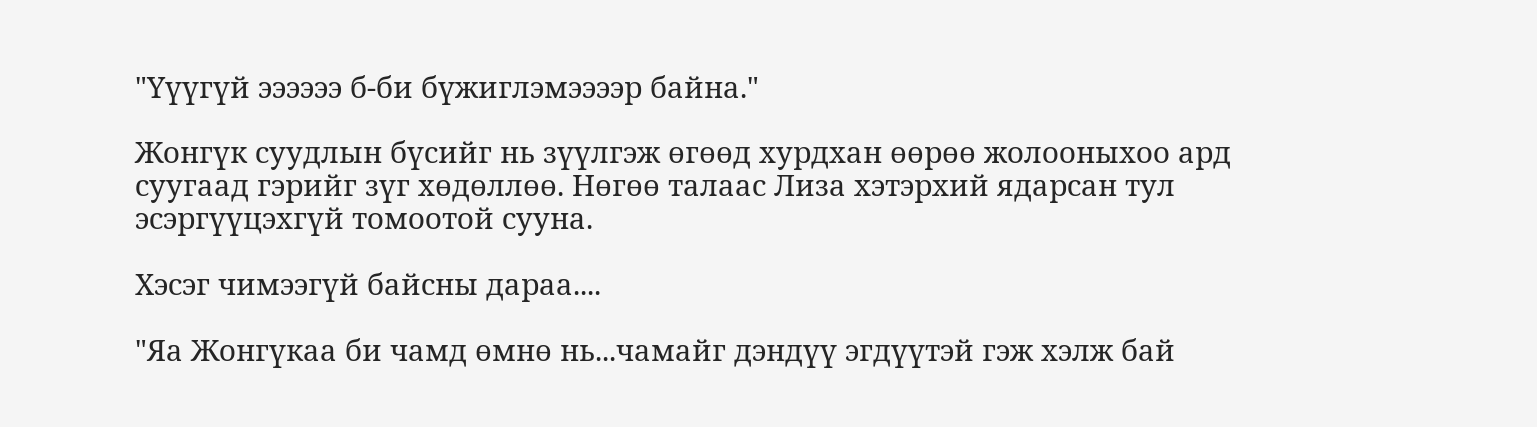"Үүүгүй ээээээ б-би бүжиглэмээээр байна."

Жонгүк суудлын бүсийг нь зүүлгэж өгөөд хурдхан өөрөө жолооныхоо ард суугаад гэрийг зүг хөдөллөө. Нөгөө талаас Лиза хэтэрхий ядарсан тул эсэргүүцэхгүй томоотой сууна.

Хэсэг чимээгүй байсны дараа....

"Яа Жонгүкаа би чамд өмнө нь...чамайг дэндүү эгдүүтэй гэж хэлж бай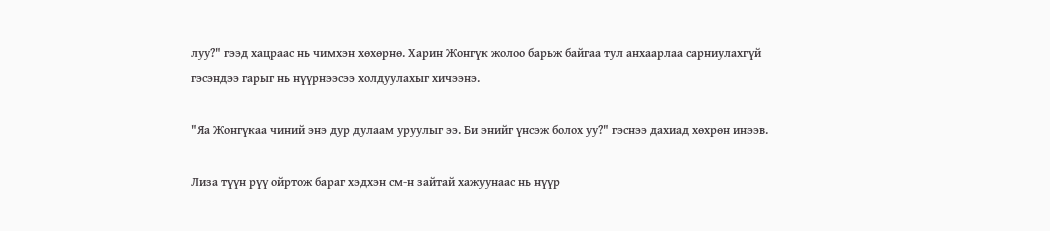луу?" гээд хацраас нь чимхэн хөхөрнө. Харин Жонгүк жолоо барьж байгаа тул анхаарлаа сарниулахгүй гэсэндээ гарыг нь нүүрнээсээ холдуулахыг хичээнэ.

"Яа Жонгүкаа чиний энэ дур дулаам уруулыг ээ. Би энийг үнсэж болох уу?" гэснээ дахиад хөхрөн инээв.

Лиза түүн рүү ойртож бараг хэдхэн см-н зайтай хажуунаас нь нүүр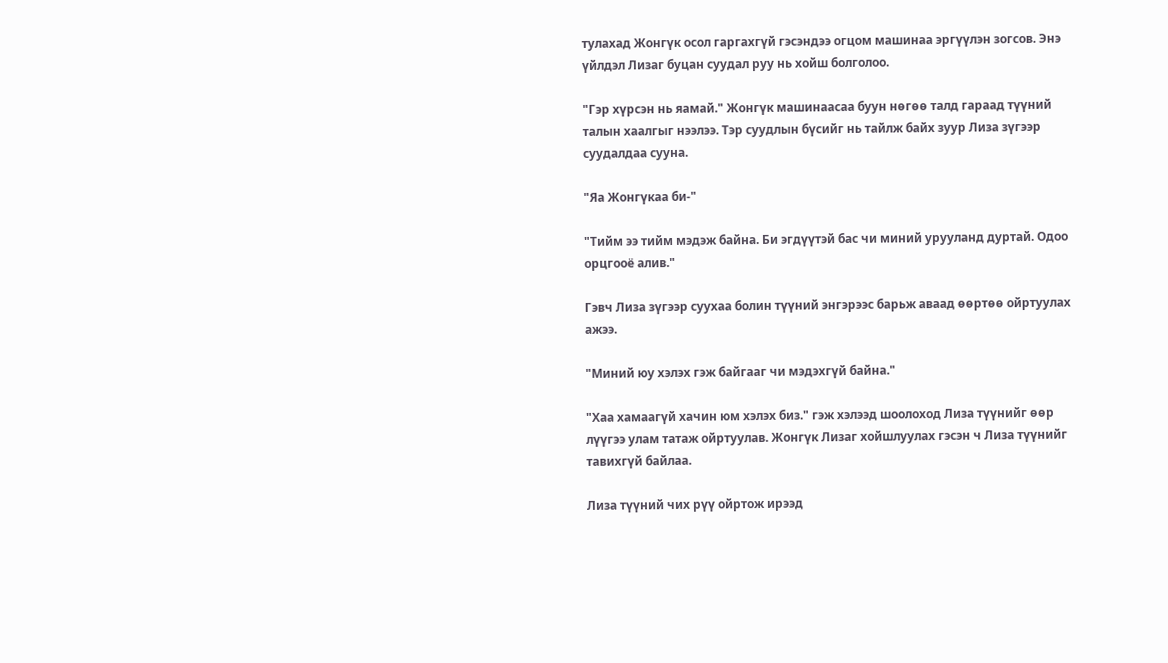тулахад Жонгүк осол гаргахгүй гэсэндээ огцом машинаа эргүүлэн зогсов. Энэ үйлдэл Лизаг буцан суудал руу нь хойш болголоо.

"Гэр хүрсэн нь яамай." Жонгүк машинаасаа буун нөгөө талд гараад түүний талын хаалгыг нээлээ. Тэр суудлын бүсийг нь тайлж байх зуур Лиза зүгээр суудалдаа сууна.

"Яа Жонгүкаа би-"

"Тийм ээ тийм мэдэж байна. Би эгдүүтэй бас чи миний урууланд дуртай. Одоо орцгооё алив."

Гэвч Лиза зүгээр суухаа болин түүний энгэрээс барьж аваад өөртөө ойртуулах ажээ.

"Миний юу хэлэх гэж байгааг чи мэдэхгүй байна."

"Хаа хамаагүй хачин юм хэлэх биз." гэж хэлээд шоолоход Лиза түүнийг өөр лүүгээ улам татаж ойртуулав. Жонгүк Лизаг хойшлуулах гэсэн ч Лиза түүнийг тавихгүй байлаа.

Лиза түүний чих рүү ойртож ирээд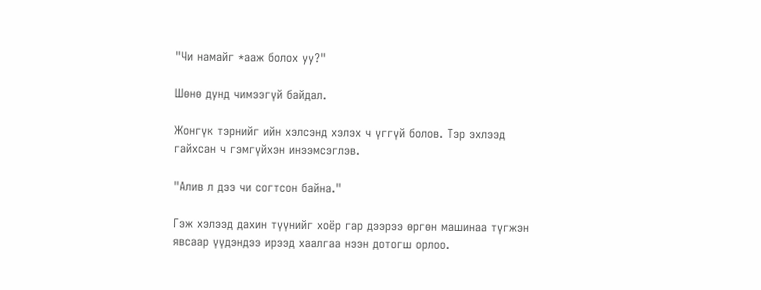"Чи намайг *ааж болох уу?"

Шөнө дунд чимээгүй байдал.

Жонгүк тэрнийг ийн хэлсэнд хэлэх ч үггүй болов. Тэр эхлээд гайхсан ч гэмгүйхэн инээмсэглэв.

"Алив л дээ чи согтсон байна."

Гэж хэлээд дахин түүнийг хоёр гар дээрээ өргөн машинаа түгжэн явсаар үүдэндээ ирээд хаалгаа нээн дотогш орлоо.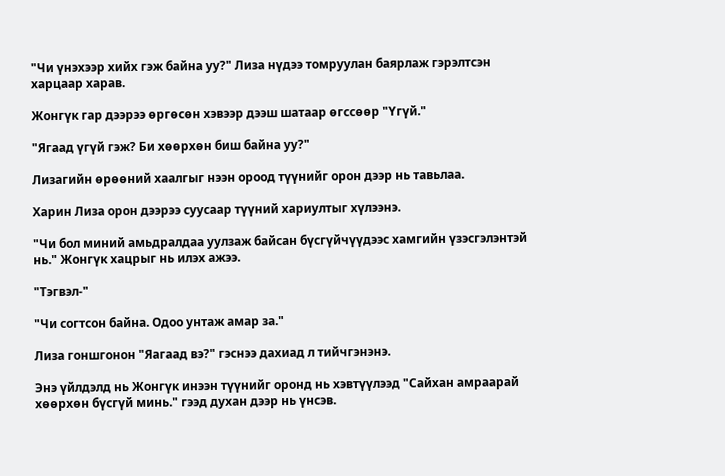"Чи үнэхээр хийх гэж байна уу?" Лиза нүдээ томруулан баярлаж гэрэлтсэн харцаар харав.

Жонгүк гар дээрээ өргөсөн хэвээр дээш шатаар өгссөөр "Үгүй."

"Ягаад үгүй гэж? Би хөөрхөн биш байна уу?"

Лизагийн өрөөний хаалгыг нээн ороод түүнийг орон дээр нь тавьлаа.

Харин Лиза орон дээрээ суусаар түүний хариултыг хүлээнэ.

"Чи бол миний амьдралдаа уулзаж байсан бүсгүйчүүдээс хамгийн үзэсгэлэнтэй нь." Жонгүк хацрыг нь илэх ажээ.

"Тэгвэл-"

"Чи согтсон байна. Одоо унтаж амар за."

Лиза гоншгонон "Яагаад вэ?" гэснээ дахиад л тийчгэнэнэ.

Энэ үйлдэлд нь Жонгүк инээн түүнийг оронд нь хэвтүүлээд "Сайхан амраарай хөөрхөн бүсгүй минь." гээд духан дээр нь үнсэв.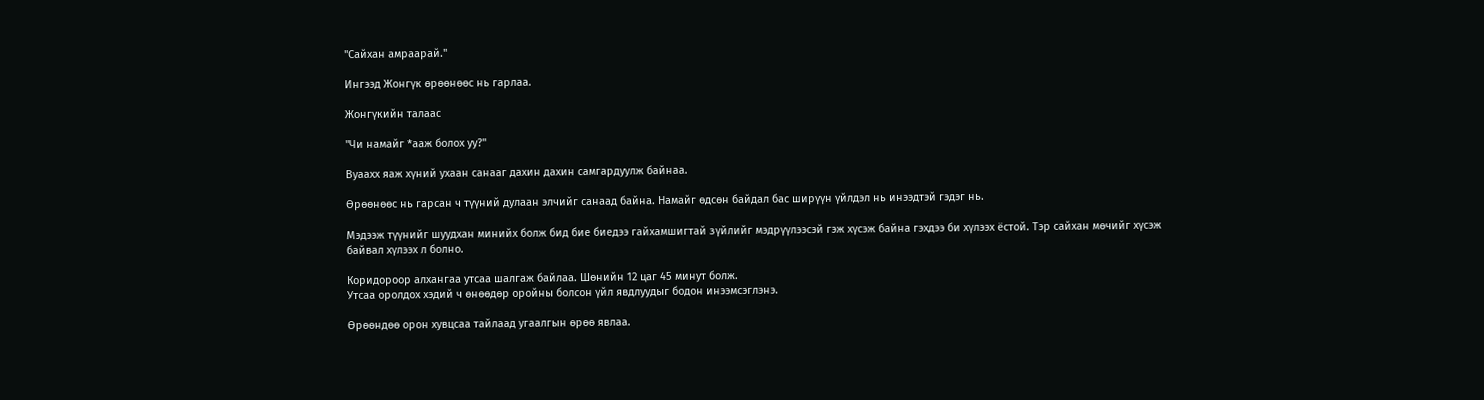"Сайхан амраарай."

Ингээд Жонгүк өрөөнөөс нь гарлаа.

Жонгүкийн талаас

"Чи намайг *ааж болох уу?"

Вуаахх яаж хүний ухаан санааг дахин дахин самгардуулж байнаа.

Өрөөнөөс нь гарсан ч түүний дулаан элчийг санаад байна. Намайг өдсөн байдал бас ширүүн үйлдэл нь инээдтэй гэдэг нь.

Мэдээж түүнийг шуудхан минийх болж бид бие биедээ гайхамшигтай зүйлийг мэдрүүлээсэй гэж хүсэж байна гэхдээ би хүлээх ёстой. Тэр сайхан мөчийг хүсэж байвал хүлээх л болно.

Коридороор алхангаа утсаа шалгаж байлаа. Шөнийн 12 цаг 45 минут болж.
Утсаа оролдох хэдий ч өнөөдөр оройны болсон үйл явдлуудыг бодон инээмсэглэнэ.

Өрөөндөө орон хувцсаа тайлаад угаалгын өрөө явлаа.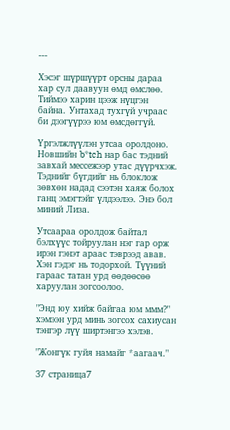---

Хэсэг шүршүүрт орсны дараа хар сул даавуун өмд өмслөө. Тиймээ харин цээж нүцгэн байна. Унтахад тухгүй учраас би дээгүүрээ юм өмсдөггүй.

Үргэлжлүүлэн утсаа оролдоно. Новшийн b*tch нар бас тэдний завхай мессежээр утас дүүрчхэж. Тэднийг бүгдийг нь блоклож зөвхөн надад сээтэн хаяж болох ганц эмэгтэйг үлдээлээ. Энэ бол миний Лиза.

Утсаараа оролдож байтал бэлхүүс тойруулан нэг гар орж ирэн гэнэт араас тэврээд авав. Хэн гэдэг нь тодорхой. Түүний гараас татан урд өөдөөсөө харуулан зогсоолоо.

"Энд юу хийж байгаа юм ммм?" хэмээн урд минь зогсох сахиусан тэнгэр лүү ширтэнгээ хэлэв.

"Жонгүк гуйя намайг *аагаач."

37 страница7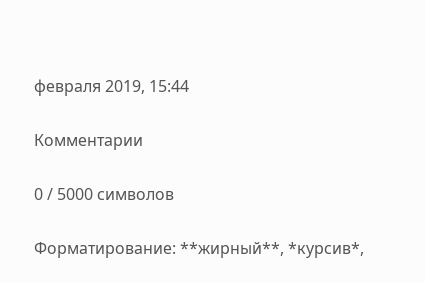февраля 2019, 15:44

Комментарии

0 / 5000 символов

Форматирование: **жирный**, *курсив*,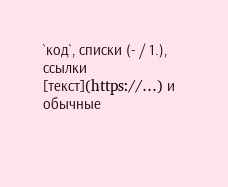`код`, списки (- / 1.), ссылки [текст](https://…) и обычные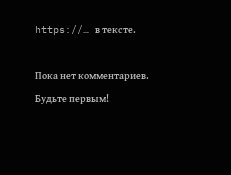https://… в тексте.

Пока нет комментариев. Будьте первым!